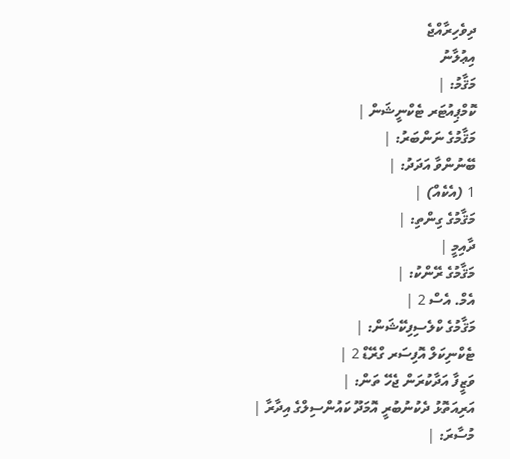ދިވެހިރާއްޖެ
އިޢުލާނު
މަޤާމު: |
ކޮމްޕިއުޓަރ ޓެކްނީޝަން |
މަޤާމުގެ ނަންބަރު: |
ބޭނުންވާ އަދަދު: |
1 (އެކެއް) |
މަޤާމުގެ ގިންތި: |
ދާއިމީ |
މަޤާމުގެ ރޭންކު: |
އެމް. އެސް 2 |
މަޤާމުގެ ކްލެސިފިކޭޝަން: |
ޓެކްނިކަލް އޮފިސަރ ގްރޭޑް 2 |
ވަޒީފާ އަދާކުރަން ޖެހޭ ތަން: |
އަރިއަތޮޅު ދެކުނުބުރީ އޮމަދޫ ކައުންސިލްގެ އިދާރާ |
މުސާރަ: |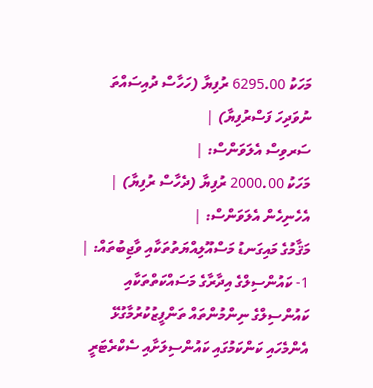މަހަކު 6295.00 ރުފިޔާ (ހަހާސް ދުއިސައްތަ ނުވަދިހަ ފަސްރުފިޔާ) |
ސަރވިސް އެލަވަންސް: |
މަހަކު 2000.00 ރުފިޔާ (ދެހާސް ރުފިޔާ) |
އެހެނިހެން އެލަވަންސް: |
މަޤާމުގެ މައިގަނޑު މަސްއޫލިއްޔަތުތަކާއި ވާޖިބުތައް: |
1- ކައުންސިލްގެ އިދާރާގެ މަސައްކަތްތަކާއި ކައުންސިލްގެ ނިންމުންތައް ތަންފީޒުކުރުމާގުޅޭ އެންމެހައި ކަންކަމުގައި ކައުންސިލަށާއި ސެކްރެޓަރީ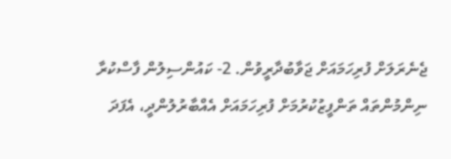ޖެނެރަލަށް ފުރިހަމައަށް ޖަވާބުދާރީވުން. 2- ކައުންސިލުން ފާސްކުރާ ނިންމުންތައް ތަންފީޒުކުރުމަށް ފުރިހަމައަށް އެއްބާރުލުންދީ، އެފަދަ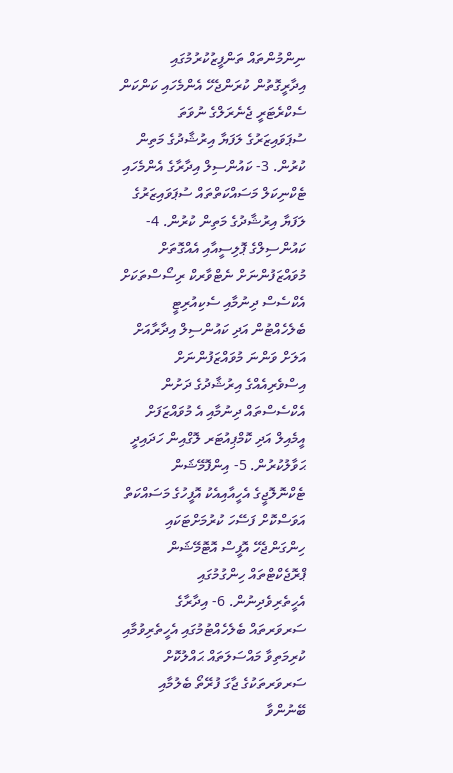ނިންމުންތައް ތަންފީޒުކުރުމުގައި އިދާރީގޮތުން ކުރަންޖެހޭ އެންމެހައި ކަންކަން ސެކްރެޓަރީ ޖެނެރަލްގެ ނުވަތަ ސުޕަވައިޒަރުގެ ލަފަޔާ އިރުޝާދުގެ މަތިން ކުރުން. 3- ކައުންސިލް އިދާރާގެ އެންމެހައި ޓެކްނިކަލް މަސައްކަތްތައް ސުޕަވައިޒަރުގެ ލަފަޔާ އިރުޝާދުގެ މަތިން ކުރުން. 4- ކައުންސިލްގެ ޕޮލިސީއާއި އެއްގޮތަށް މުވައްޒަފުންނަށް ނެޓްވާރކް ރިސޯސްތަކަށް އެކްސެސް ދިނުމާއި ސެކިއުރިޓީ ބެލެހެއްޓުން އަދި ކައުންސިލް އިދާރާއަށް އަލަށް ވަންނަ މުވައްޒަފުންނަށް އިސްވެރިއެއްގެ އިރުޝާދުގެ ދަށުން އެކްސެސްތައް ދިނުމާއި އެ މުވައްޒަފަށް އީމެއިލް އަދި ކޮމްޕިއުޓަރ ލޮގްއިން ހަދައިދީ ޙަވާލުކުރުން. 5- އިންފޮމޭޝަން ޓެކްނޮލޮޖީގެ އެހީއާއިއެކު އޮފީހުގެ މަސައްކަތް އަވަސްކޮށް ފަސޭހަ ކުރުމަށްޓަކައި ހިންގަންޖެހޭ އޮފީސް އޮޓޮމޭޝަން ޕްރޮޖެކްޓްތައް ހިންގުމުގައި އެހީތެރިވެދިނުން. 6- އިދާރާގެ ސަރވަރތައް ބެލެހެއްޓުމުގައި އެހީތެރިވުމާއި ކުރިމަތިވާ މައްސަލަތައް ޙައްލުކޮށް ސަރވަރތަކުގެ ޖާގަ ފުރޭތޯ ބެލުމާއި ބޭނުންވާ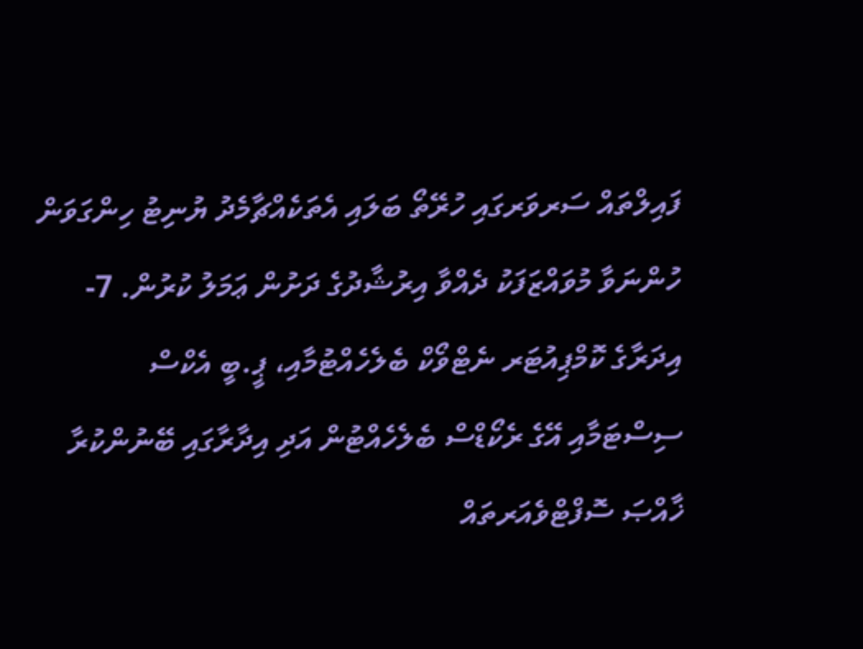ފައިލްތައް ސަރވަރގައި ހުރޭތޯ ބަލައި އެތަކެއްޗާމެދު ޔުނިޓު ހިންގަވަން ހުންނަވާ މުވައްޒަފަކު ދެއްވާ އިރުޝާދުގެ ދަށުން ޢަމަލު ކުރުން. 7- އިދަރާގެ ކޮމްޕިއުޓަރ ނެޓްވޯކް ބެލެހެއްޓުމާއި، ޕީ.ބީ އެކްސް ސިސްޓަމާއި އޭގެ ރެކޯޑްސް ބެލެހެއްޓުން އަދި އިދާރާގައި ބޭނުންކުރާ ޚާއްޞަ ސޮފްޓްވެއަރތައް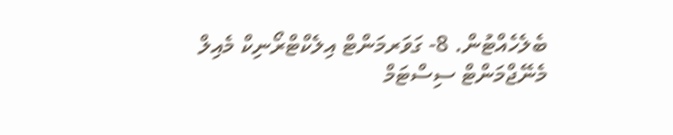ބެލެހެއްޓުން. 8- ގަވަރމަންޓް އިލެކްޓްރޯނިކް މެއިލް މެނޭޖްމަންޓް ސިސްޓަމް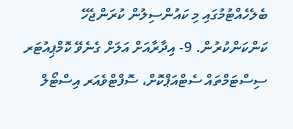ބެލެހެއްޓުމުގައި މި ކައުންސިލުން ކުރަންޖެހޭ ކަންކަންކުރުން. 9- އިދާރާއަށް އަލަށް ގެނެވޭ ކޮމްޕިއުޓަރ ސިސްޓަމްތައް ސެޓްއަޕްކޮށް، ސޮފްޓްވެއަރ އިސްޓޯލް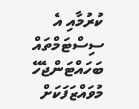ކުރުމާއި އެ ސިސްޓަމްތައް ބަހައްޓަންޖެހޭ މުވައްޒަފަކަށް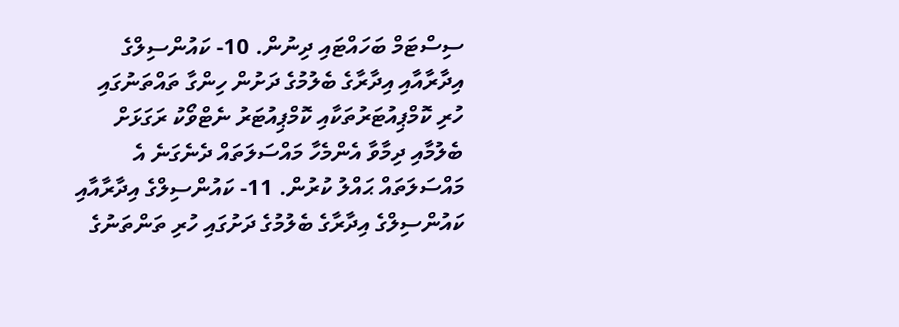ސިސްޓަމް ބަހައްޓައި ދިނުން. 10- ކައުންސިލްގެ އިދާރާއާއި އިދާރާގެ ބެލުމުގެ ދަށުން ހިންގާ ތައްތަނުގައި ހުރި ކޮމްޕިއުޓަރުތަކާއި ކޮމްޕިއުޓަރު ނެޓްވޯކު ރަގަޅަށް ބެލުމާއި ދިމާވާ އެންމެހާ މައްސަލަތައް ދެނެގަނެ އެ މައްސަލަތައް ޙައްލު ކުރުން. 11- ކައުންސިލްގެ އިދާރާއާއި ކައުންސިލްގެ އިދާރާގެ ބެލުމުގެ ދަށުގައި ހުރި ތަންތަނުގެ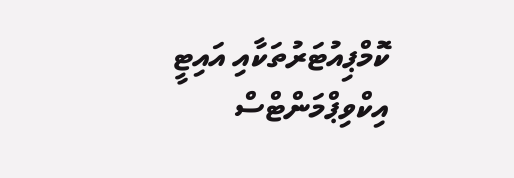ކޮމްޕިއުޓަރުތަކާއި އައިޓީ އިކްވިޕްމަންޓްސް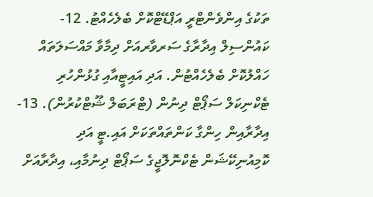ތަކުގެ އިންވެންޓްރީ އަޕްޑޭޓްކޮށް ބެލެހެއްޓު. 12- ކައުންސިލް އިދާރާގެ ސަރވާރއަށް ދިމާވާ މައްސަލަތައް ހައްލުކޮށް ބެލެހެއްޓުން. އަދި އައިޓީއާއި ގުޅުންހުރި ޓެކްނިކަލް ސަޕޯޓް ދިނުން (ޓްރަބަލް ޝޫޓްކުރުން). 13- އިދާރާއިން ހިންގާ ކަންތައްތަކަށް އައި.ޓީ އަދި ކޮމިއުނިކޭޝަން ޓެކްނޮލޮޖީގެ ސަޕޯޓް ދިނުމާއި، އިދާރާއަށް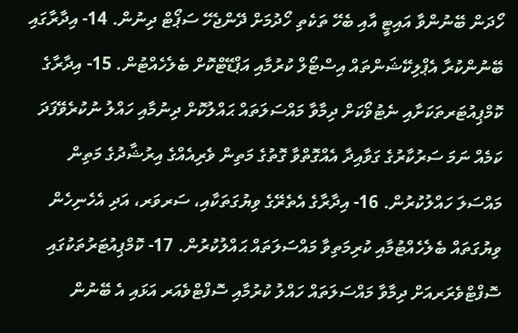ހޯދަން ބޭނުންވާ އައިޓީ އާއި ބެހޭ ތަކެތި ހޯދުމަށް ދޭންޖެހޭ ސަޕޯޓް ދިނުން. 14- އިދާރާގައި ބޭނުންކުރާ އެޕްލިކޭޝަންތައް އިސްޓޯލް ކުރުމާއި އަޕްޑޭޓްކޮށް ބެލެހެއްޓުން. 15- އިދާރާގެ ކޮމްޕިއުޓަރތަކަށާއި ނެޓުވޯކަށް ދިމާވާ މައްސަލަތައް ޙައްލުކޮށް ދިނުމާއި ހައްލު ނުކުރެވޭފަދަ ކަމެއް ނަމަ ސަރުކާރުގެ ގަވާއިދާ އެއްގޮތްވާ ގޮތުގެ މަތިން ވެރިއެއްގެ އިރުޝާދުގެ މަތިން މައްސަލަ ހައްލުކުރުން. 16- އިދާރާގެ އެތެރޭގެ ވިޔުގަތަކާއި، ސަރވަރ، އަދި އެހެނިހެން ވިޔުގަތައް ބެލެހެއްޓުމާއި ކުރިމަތިވާ މައްސަލަތައް ޙައްލުކުރުން. 17- ކޮމްޕިއުޓަރުތަކުގައި ސޮފްޓްވެރަރއަށް ދިމާވާ މައްސަލަތައް ހައްލު ކުރުމާއި ސޮފްޓްވެއަރ އަޅައި އެ ބޭނުން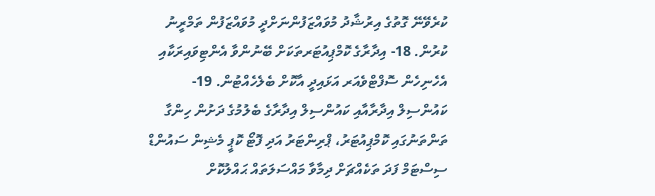ކުރެވޭނޭ ގޮތުގެ އިރުޝާދު މުވައްޒަފުންނަށްދީ މުވައްޒަފުން ތަމްރީނު ކުރުން. 18- އިދާރާގެ ކޮމްޕިއުޓަރތަކަށް ބޭނުންވާ އެންޓިވައިރަކާއި އެހެނިހެން ސޮފްޓްވެއަރ އަޅައިދީ އާކޮށް ބެލެހެއްޓުން. 19- ކައުންސިލް އިދާރާއާއި ކައުންސިލް އިދާރާގެ ބެލުމުގެ ދަށުން ހިންގާ ތަންތަނުގައި ކޮމްޕިއުޓަރު، ޕްރިންޓަރު އަދި ފޮޓޯ ކޮޕީ މެޝިން ސައުންޑް ސިސްޓަމް ފަދަ ތަކެއްޗަށް ދިމާވާ މައްސަލަތައް ޙައްލުކޮށް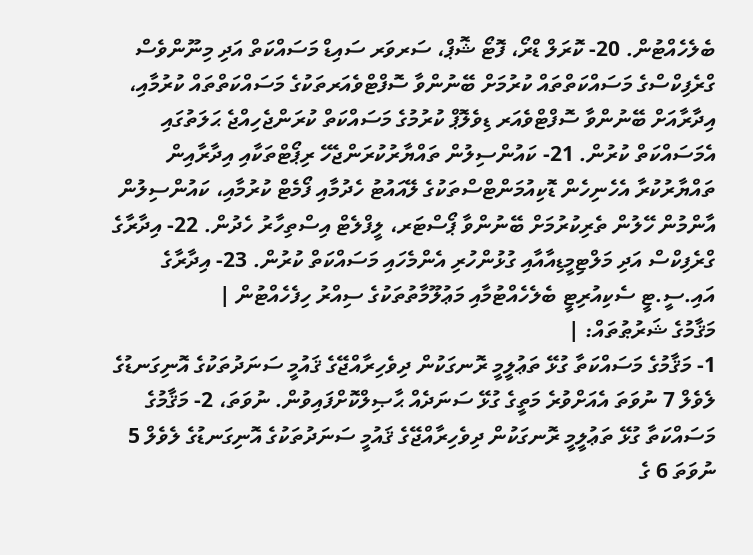ބެލެހެއްޓުން. 20- ކޮރަލް ޑްރޯ، ފޮޓޯ ޝޮޕް، ސަރވަރ ސައިޑް މަސައްކަތް އަދި މިނޫންވެސް ގްރެފިކްސްގެ މަސައްކަތްތައް ކުރުމަށް ބޭނުންވާ ސޮފްޓްވެއަރތަކުގެ މަސައްކަތްތައް ކުރުމާއި، އިދާރާއަށް ބޭނުންވާ ސޮފްޓްވެއަރ ޑިވެލޮޕް ކުރުމުގެ މަސައްކަތް ކުރަންޖެހިއްޖެ ޙަލަތުގައި އެމަސައްކަތް ކުރުން. 21- ކައުންސިލުން ތައްޔާރުކުރަންޖެހޭ ރިޕޯޓްތަކާއި އިދާރާއިން ތައްޔާރުކުރާ އެހެނިހެން ޑޮކިއުމަންޓްސްތަކުގެ ލޭއައުޓު ހެދުމާއި ފޯމެޓް ކުރުމާއި، ކައުންސިލުން އާންމުން ހޭލުން ތެރިކުރުމަށް ބޭނުންވާ ޕޯސްޓަރ، ލީފްލެޓް އިސްތިހާރު ހެދުން. 22- އިދާރާގެ ގްރެފިކްސް އަދި މަލްޓިމީޑިއާއާއި ގުޅުންހުރި އެންމެހައި މަސައްކަތް ކުރުން. 23- އިދާރާގެ އައި.ސީ.ޓީ ސެކިއުރިޓީ ބެލެހެއްޓުމާއި މަޢުލޫމާތުތަކުގެ ސިއްރު ހިފެހެއްޓުން |
މަޤާމުގެ ޝަރުޠުތައް: |
1- މަޤާމުގެ މަސައްކަތާ ގުޅޭ ތަޢުލީމީ ރޮނގަކުން ދިވެހިރާއްޖޭގެ ޤައުމީ ސަނަދުތަކުގެ އޮނިގަނޑުގެ ލެވެލް 7 ނުވަތަ އެއަށްވުރެ މަތީގެ ގުޅޭ ސަނަދެއް ޙާޞިލްކޮށްފައިވުން. ނުވަތަ، 2- މަޤާމުގެ މަސައްކަތާ ގުޅޭ ތަޢުލީމީ ރޮނގަކުން ދިވެހިރާއްޖޭގެ ޤައުމީ ސަނަދުތަކުގެ އޮނިގަނޑުގެ ލެވެލް 5 ނުވަތަ 6 ގެ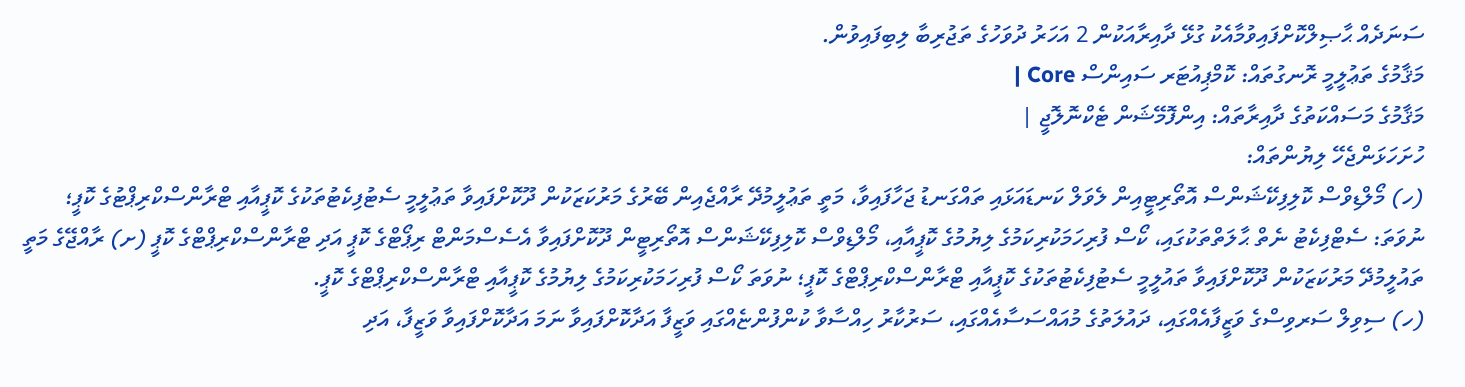ސަނަދެއް ޙާޞިލްކޮށްފައިވުމާއެކު ގުޅޭ ދާއިރާއަކުން 2 އަހަރު ދުވަހުގެ ތަޖުރިބާ ލިބިފައިވުން.
މަޤާމުގެ ތަޢުލީމީ ރޮނގުތައް: ކޮމްޕިއުޓަރ ސައިންސް Core |
މަޤާމުގެ މަސައްކަތުގެ ދާއިރާތައް: އިންފޮމޭޝަން ޓެކްނޮލޮޖީ |
ހުށަހަޅަންޖެހޭ ލިޔުންތައް:
(ހ) މޯލްޑިވްސް ކޮލިފިކޭޝަންސް އޮތޯރިޓީއިން ލެވަލް ކަނޑައަޅައި ތައްގަނޑު ޖަހާފައިވާ، މަތީ ތަޢުލީމުދޭ ރާއްޖެއިން ބޭރުގެ މަރުކަޒަކުން ދޫކޮށްފައިވާ ތަޢުލީމީ ސެޓުފިކެޓުތަކުގެ ކޮޕީއާއި ޓްރާންސްކްރިޕްޓުގެ ކޮޕީ؛ ނުވަތަ: ސެޓްފިކެޓު ނެތް ޙާލަތްތަކުގައި، ކޯސް ފުރިހަމަކުރިކަމުގެ ލިޔުމުގެ ކޮޕީއާއި، މޯލްޑިވްސް ކޮލިފިކޭޝަންސް އޮތޯރިޓީން ދޫކޮށްފައިވާ އެސެސްމަންޓް ރިޕޯޓްގެ ކޮޕީ އަދި ޓްރާންސްކްރިޕްޓްގެ ކޮޕީ (ށ) ރާއްޖޭގެ މަތީ ތައުލީމުދޭ މަރުކަޒަކުން ދޫކޮށްފައިވާ ތައުލީމީ ސެޓުފިކެޓުތަކުގެ ކޮޕީއާއި ޓްރާންސްކްރިޕްޓްގެ ކޮޕީ؛ ނުވަތަ ކޯސް ފުރިހަމަކުރިކަމުގެ ލިޔުމުގެ ކޮޕީއާއި ޓްރާންސްކްރިޕްޓްގެ ކޮޕީ.
(ހ) ސިވިލް ސަރވިސްގެ ވަޒީފާއެއްގައި، ދައުލަތުގެ މުއައްސަސާއެއްގައި، ސަރުކާރު ހިއްސާވާ ކުންފުންޏެއްގައި ވަޒީފާ އަދާކޮށްފައިވާ ނަމަ އަދާކޮށްފައިވާ ވަޒީފާ، އަދި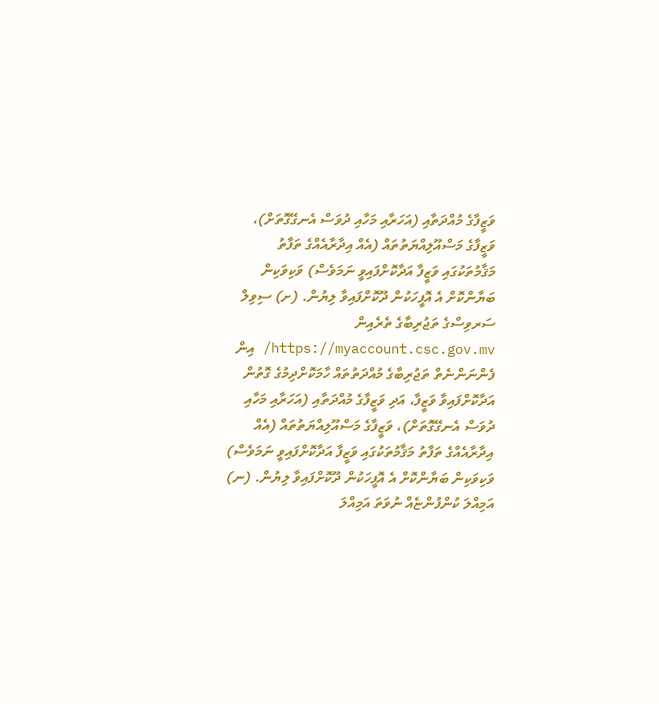ވަޒީފާގެ މުއްދަތާއި (އަހަރާއި މަހާއި ދުވަސް އެނގޭގޮތަށް)، ވަޒީފާގެ މަސްއޫލިއްޔަތުތައް (އެއް އިދާރާއެއްގެ ތަފާތު މަޤާމުތަކުގައި ވަޒީފާ އަދާކޮށްފައިވީ ނަމަވެސް) ވަކިވަކިން ބަޔާންކޮށް އެ އޮފީހަކުން ދޫކޮށްފައިވާ ލިޔުން. (ށ) ސިވިލް ސަރވިސްގެ ތަޖުރިބާގެ ތެރެއިން https://myaccount.csc.gov.mv/ އިން ފެންނަންނެތް ތަޖުރިބާގެ މުއްދަތުތައް ހާމަކޮށްދިމުގެ ގޮތުން އަދާކޮށްފައިވާ ވަޒީފާ، އަދި ވަޒީފާގެ މުއްދަތާއި (އަހަރާއި މަހާއި ދުވަސް އެނގޭގޮތަށް)، ވަޒީފާގެ މަސްއޫލިއްޔަތުތައް (އެއް އިދާރާއެއްގެ ތަފާތު މަޤާމުތަކުގައި ވަޒީފާ އަދާކޮށްފައިވީ ނަމަވެސް) ވަކިވަކިން ބަޔާންކޮށް އެ އޮފީހަކުން ދޫކޮށްފައިވާ ލިޔުން. (ނ) އަމިއްލަ ކުންފުންޏެއް ނުވަތަ އަމިއްލަ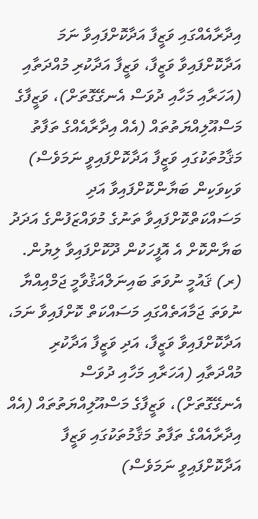އިދާރާއެއްގައި ވަޒީފާ އަދާކޮށްފައިވާ ނަމަ އަދާކޮށްފައިވާ ވަޒީފާ، ވަޒީފާ އަދާކުރި މުއްދަތާއި (އަހަރާއި މަހާއި ދުވަސް އެނގޭގޮތަށް)، ވަޒީފާގެ މަސްއޫލިއްޔަތުތައް (އެއް އިދާރާއެއްގެ ތަފާތު މަޤާމުތަކުގައި ވަޒީފާ އަދާކޮށްފައިވީ ނަމަވެސް) ވަކިވަކިން ބަޔާންކޮށްފައިވާ އަދި މަސައްކަތްކޮށްފައިވާ ތަނުގެ މުވައްޒަފުންގެ އަދަދު ބަޔާންކޮށް އެ އޮފީހަކުން ދޫކޮށްފައިވާ ލިޔުން. (ރ) ޤައުމީ ނުވަތަ ބައިނަލްއަޤުވާމީ ޖަމްއިއްޔާ ނުވަތަ ޖަމާއަތެއްގައި މަސައްކަތް ކޮށްފައިވާ ނަމަ، އަދާކޮށްފައިވާ ވަޒީފާ، އަދި ވަޒީފާ އަދާކުރި މުއްދަތާއި (އަހަރާއި މަހާއި ދުވަސް އެނގޭގޮތަށް)، ވަޒީފާގެ މަސްއޫލިއްޔަތުތައް (އެއް އިދާރާއެއްގެ ތަފާތު މަޤާމުތަކުގައި ވަޒީފާ އަދާކޮށްފައިވީ ނަމަވެސް)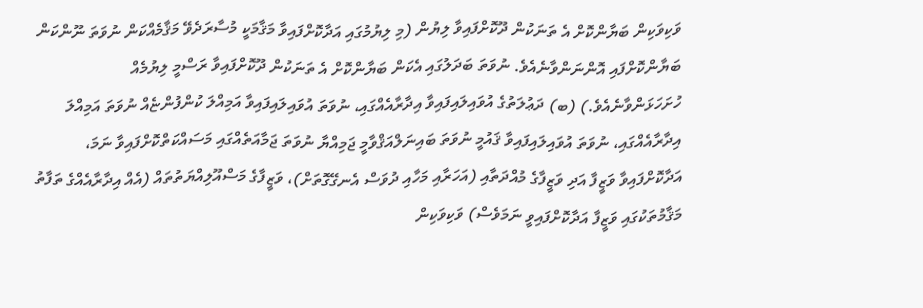ވަކިވަކިން ބަޔާންކޮށް އެ ތަނަކުން ދޫކޮށްފައިވާ ލިޔުން (މި ލިޔުމުގައި އަދާކޮށްފައިވާ މަޤާމަކީ މުސާރަދެވޭ މަޤާމެއްކަން ނުވަތަ ނޫންކަން ބަޔާންކޮށްފައި އޮންނަންވާނެއެވެ. ނުވަތަ ބަދަލުގައި އެކަން ބަޔާންކޮށް އެ ތަނަކުން ދޫކޮށްފައިވާ ރަސްމީ ލިޔުމެއް ހުށަހަޅަންވާނެއެވެ.) (ބ) ދަޢުލަތުގެ އުވައިލައިފައިވާ އިދާރާއެއްގައި، ނުވަތަ އުވައިލައިފައިވާ އަމިއްލަ ކުންފުންޏެއް ނުވަތަ އަމިއްލަ އިދާރާއެއްގައި، ނުވަތަ އުވައިލައިފައިވާ ޤައުމީ ނުވަތަ ބައިނަލްއަޤްވާމީ ޖަމިއްޔާ ނުވަތަ ޖަމާއަތެއްގައި މަސައްކަތްކޮށްފައިވާ ނަމަ، އަދާކޮށްފައިވާ ވަޒީފާ އަދި ވަޒީފާގެ މުއްދަތާއި (އަހަރާއި މަހާއި ދުވަސް އެނގޭގޮތަށް)، ވަޒީފާގެ މަސްއޫލިއްޔަތުތައް (އެއް އިދާރާއެއްގެ ތަފާތު މަޤާމުތަކުގައި ވަޒީފާ އަދާކޮށްފައިވީ ނަމަވެސް) ވަކިވަކިން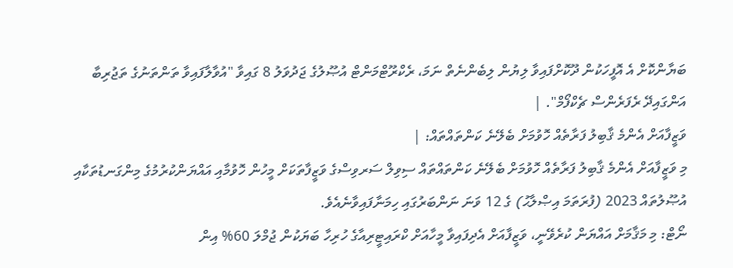ބަޔާންކޮށް އެ އޮފީހަކުން ދޫކޮށްފައިވާ ލިޔުން ލިބެންނެތް ނަމަ، ރެކްރޫޓްމަންޓް އުޞޫލުގެ ޖަދުވަލު 8 ގައިވާ "އުވާލާފައިވާ ތަންތަނުގެ ތަޖުރިބާ އަންގައިދޭ ރެފަރެންސް ޗެކްފޯމް". |
ވަޒީފާއަށް އެންމެ ޤާބިލު ފަރާތެއް ހޮވުމަށް ބެލޭނެ ކަންތައްތައް: |
މި ވަޒީފާއަށް އެންމެ ޤާބިލު ފަރާތެއް ހޮވުމަށް ބެލޭނެ ކަންތައްތައް ސިވިލް ސަރވިސްގެ ވަޒީފާތަކަށް މީހުން ހޮވުމާއި އައްޔަންކުރުމުގެ މިންގަނޑުތަކާއި އުޞޫލުތައް 2023 (ފުރަތަމަ އިޞްލާޙު) ގެ 12 ވަނަ ނަންބަރުގައި ހިމަނާފައިވާނެއެވެ.
ނޯޓް: މި މަޤާމަށް އައްޔަން ކުރެވޭނީ، ވަޒީފާއަށް އެދިފައިވާ މީހާއަށް ކްރައިޓީރިއާގެ ހުރިހާ ބަޔަކުން ޖުމްލަ 60% އިން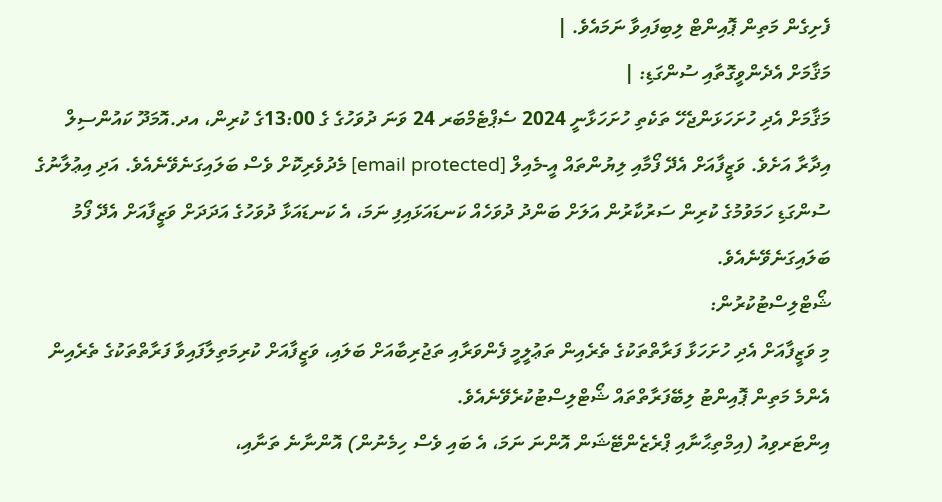ފެށިގެން މަތިން ޕޮއިންޓް ލިބިފައިވާ ނަމައެވެ. |
މަޤާމަށް އެދެންވީގޮތާއި ސުންގަޑި: |
މަޤާމަށް އެދި ހުށަހަޅަންޖެހޭ ތަކެތި ހުށަހަޅާނީ 2024 ސެޕްޓެމްބަރ 24 ވަނަ ދުވަހުގެ ގެ 13:00ގެ ކުރިން، އދ.އޮމަދޫ ކައުންސިލް އިދާރާ އަށެވެ. ވަޒީފާއަށް އެދޭ ފޯމާއި ލިޔުންތައް އީ-މެއިލް [email protected] މެދުވެރިކޮށް ވެސް ބަލައިގަނެވޭނެއެވެ. އަދި އިޢުލާނުގެ ސުންގަޑި ހަމަވުމުގެ ކުރިން ސަރުކާރުން އަލަށް ބަންދު ދުވަހެއް ކަނޑައަޅައިފި ނަމަ، އެ ކަނޑައަޅާ ދުވަހުގެ އަދަދަށް ވަޒީފާއަށް އެދޭ ފޯމު ބަލައިގަނެވޭނެއެވެ.
ޝޯޓްލިސްޓުކުރުން:
މި ވަޒީފާއަށް އެދި ހުށަހަޅާ ފަރާތްތަކުގެ ތެރެއިން ތަޢުލީމީ ފެންވަރާއި ތަޖުރިބާއަށް ބަލައި، ވަޒީފާއަށް ކުރިމަތިލާފައިވާ ފަރާތްތަކުގެ ތެރެއިން އެންމެ މަތިން ޕޮއިންޓު ލިބޭފަރާތްތައް ޝޯޓްލިސްޓުކުރެވޭނެއެވެ.
އިންޓަރވިއު (އިމްތިޙާނާއި ޕްރެޒެންޓޭޝަން އޮންނަ ނަމަ، އެ ބައި ވެސް ހިމެނުން) އޮންނާނެ ތަނާއި،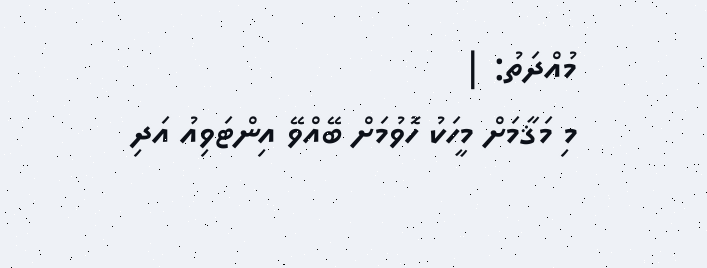މުއްދަތު: |
މި މަޤާމަށް މީހަކު ހޮވުމަށް ބޭއްވޭ އިންޓަވިއު އަދި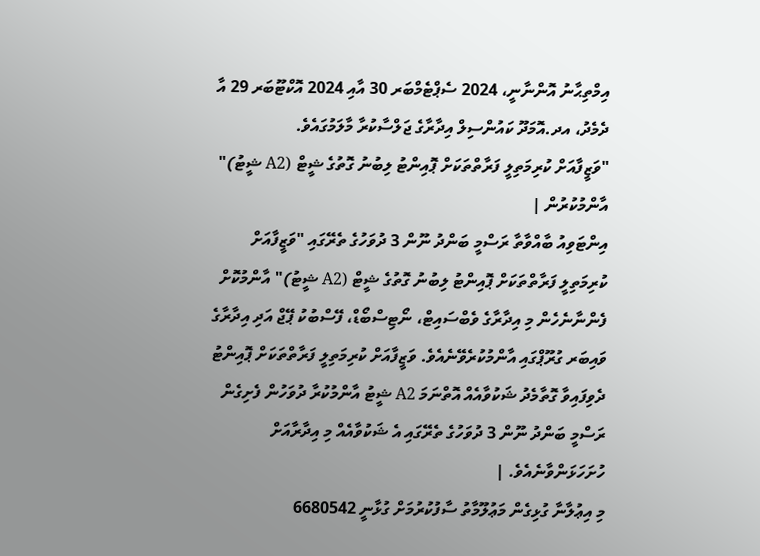އިމްތިޙާނު އޮންނާނީ، 2024 ސެޕްޓެމްބަރ 30 އާއި 2024 އޮކްޓޫބަރ 29 އާ ދެމެދު، އދ.އޮމަދޫ ކައުންސިލް އިދާރާގެ ޖަލްސާކުރާ މާލަމުގައެވެ.
"ވަޒީފާއަށް ކުރިމަތިލީ ފަރާތްތަކަށް ޕޮއިންޓު ލިބުނު ގޮތުގެ ޝީޓް (A2 ޝީޓު)" އާންމުކުރުން |
އިންޓަވިއު ބާއްވާތާ ރަސްމީ ބަންދު ނޫން 3 ދުވަހުގެ ތެރޭގައި "ވަޒީފާއަށް ކުރިމަތިލީ ފަރާތްތަކަށް ޕޮއިންޓު ލިބުނު ގޮތުގެ ޝީޓް (A2 ޝީޓު)" އާންމުކޮށް ފެންނާނެހެން މި އިދާރާގެ ވެބްސައިޓް، ނޯޓިސްބޯޑް، ފޭސްބުކު ޕޭޖް އަދި އިދާރާގެ ވައިބަރ ގުރޫޕްގައި އާންމުކުރެވޭނެއެވެ. ވަޒީފާއަށް ކުރިމަތިލީ ފަރާތްތަކަށް ޕޮއިންޓު ދެވިފައިވާ ގޮތާމެދު ޝަކުވާއެއް އޮތްނަމަ A2 ޝީޓު އާންމުކުރާ ދުވަހުން ފެށިގެން ރަސްމީ ބަންދު ނޫން 3 ދުވަހުގެ ތެރޭގައި އެ ޝަކުވާއެއް މި އިދާރާއަށް ހުށަހަޅަންވާނެއެވެ. |
މި އިޢުލާނާ ގުޅިގެން މަޢުލޫމާތު ސާފުކުރުމަށް ގުޅާނީ 6680542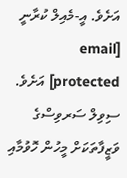އަށެވެ. އީ-މެއިލް ކުރާނީ [email protected] އަށެވެ. ސިވިލް ސަރވިސްގެ ވަޒީފާތަކަށް މީހުން ހޮވުމާއި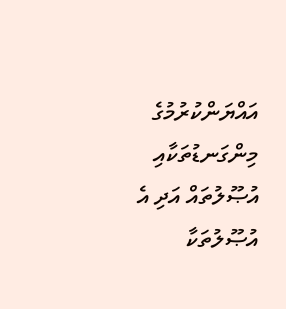އައްޔަންކުރުމުގެ މިންގަނޑުތަކާއި އުޞޫލުތައް އަދި އެ އުޞޫލުތަކާ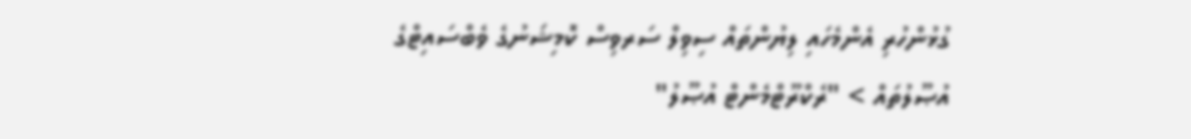ގުޅުންހުރި އެންމެހައި ލިޔުންތައް ސިވިލް ސަރވިސް ކޮމިޝަނުގެ ވެބްސައިޓްގެ އުޞޫލުތައް > "ރެކްރޫޓްމެންޓް އުޞޫލު"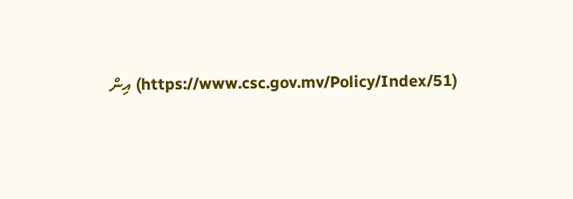(https://www.csc.gov.mv/Policy/Index/51) އިން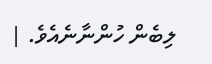ލިބެން ހުންނާނެއެވެ. |